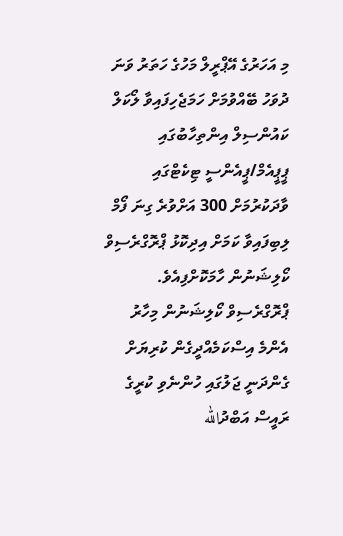މި އަހަރުގެ އޭޕްރީލް މަހުގެ ހަތަރު ވަނަ ދުވަހު ބޭއްވުމަށް ހަމަޖެހިފައިވާ ލޯކަލް ކައުންސިލް އިންތިހާބުގައި ޕީޕީއެމް/ޕީއެންސީ ޓިކެޓްގައި ވާދަކުރުމަށް 300 އަށްވުރެ ގިނަ ފޯމް ލިބިފައިވާ ކަމަށް އިދިކޮޅު ޕްރޮގްރެސިވް ކޯލިޝަނުން ހާމަކޮށްފިއެވެ.
ޕްރޮގްރެސިވް ކޯލިޝަނުން މިހާރު އެންމެ އިސްކަމެއްދީގެން ކުރިޔަށް ގެންދަނީ ޖަލުގައި ހުންނެވި ކުރީގެ ރައީސް އަބްދުالله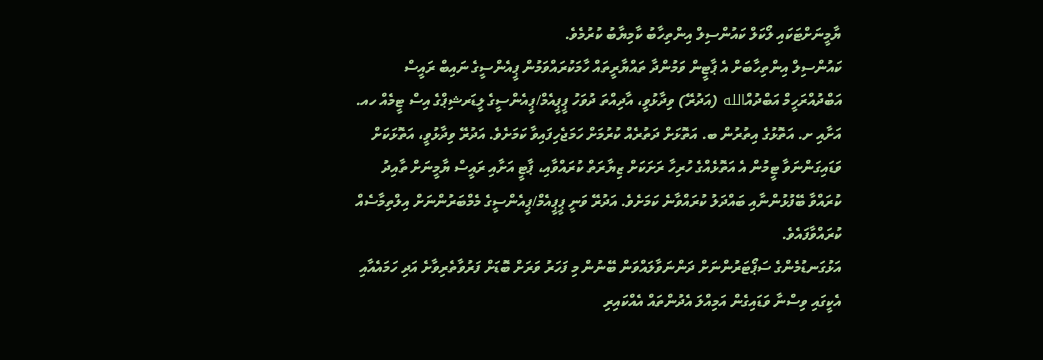ޔާމީނަށްޓަކައި ލޯކަލް ކައުންސިލް އިންތިހާބު ކާމިޔާބު ކުރުމެވެ.
ކައުންސިލް އިންތިހާބަށް އެ ޕާޓީން ވަމުންދާ ތައްޔާރީތައް ހާމަކުރައްވަމުން ޕީއެންސީގެ ނައިބް ރައީސް އަބްދުއްރަހީމް އަބްދުއްالله (އަދުރޭ) ވިދާޅުވީ، އާދިއްތަ ދުވަހު ޕީޕީއެމް/ޕީއެންސީގެ ލީޑަރޝިޕްގެ އިސް ޓީމެއް ހއ. އަށާއި ށ. އަތޮޅުގެ އިތުރުން ބ. އަތޮޅަށް ދަތުރެއް ކުރުމަށް ހަމަޖެހިފައިވާ ކަމަށެވެ. އަދުރޭ ވިދާޅުވީ، އަތޮޅަކަށް ވަޑައިގަންނަވާ ޓީމުން އެ އަތޮޅެއްގެ ހުރިހާ ރަށަކަށް ޒިޔާރަތް ކުރައްވާއި، ޕާޓީ އަށާއި ރައީސް ޔާމީނަށް ތާއިދު ކުރައްވާ ބޭފުޅުންނާއި ބައްދަލު ކުރައްވާނެ ކަމަށެވެ. އަދުރޭ ވަނީ ޕީޕީއެމް/ޕީއެންސީގެ މެމްބަރުންނަށް އިލްތިމާސެއް ކުރައްވާފައެވެ.
އަޅުގަނޑުމެންގެ ސަޕޯޓަރުންނަށް ދަންނަވާލައްވަން ބޭނުން މި ފަހަރު ވަރަށް ބޮޑަށް ފަރުވާތެރިވާށެ އަދި ހަމައެއާއި އެކީގައި ވިސްނާ ވަޑައިގެން އަމިއްލަ އެދުންތައް އެއްކައިރި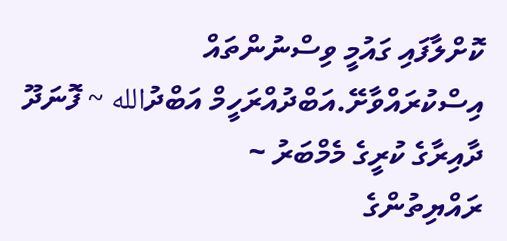ކޮށްލާފައި ގައުމީ ވިސްނުންތައް އިސްކުރައްވާށޭ.އަބްދުއްރަހީމް އަބްދުالله ~ ފޮނަދޫ ދާއިރާގެ ކުރީގެ މެމްބަރު ~
ރައްޔިތުންގެ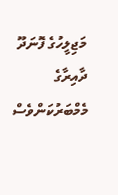މަޖިލީހުގެ ފޮނަދޫ ދާއިރާގެ މެމްބަރުކަންވެސް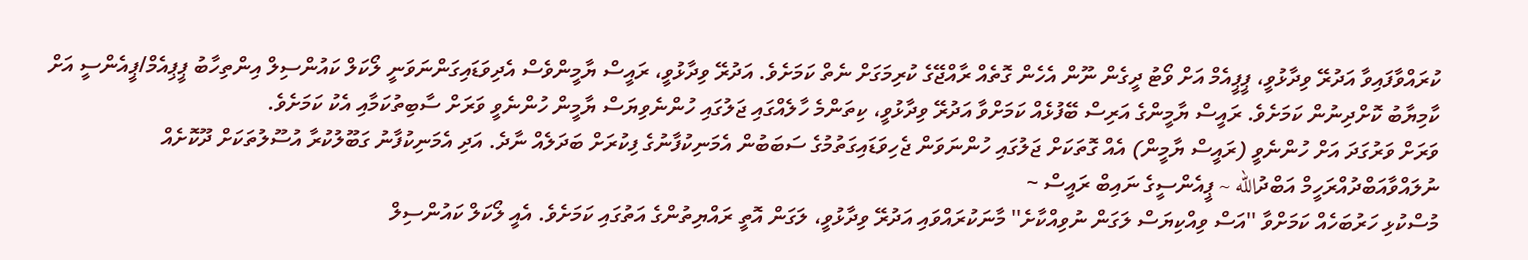ކުރައްވާފައިވާ އަދުރޭ ވިދާޅުވީ، ޕީޕީއެމް އަށް ވޯޓު ދީގެން ނޫން އެހެން ގޮތެއް ރާއްޖޭގެ ކުރިމަގަށް ނެތް ކަމަށެވެ. އަދުރޭ ވިދާޅުވީ، ރައީސް ޔާމީންވެސް އެދިވަޑައިގަންނަވަނީ ލޯކަލް ކައުންސިލް އިންތިހާބު ޕީޕިއެމް/ޕީއެންސީ އަށް ކާމިޔާބު ކޮށްދިނުން ކަމަށެވެ. ރައީސް ޔާމީންގެ އަރިސް ބޭފުޅެއް ކަމަށްވާ އަދުރޭ ވިދާޅުވީ، ކިތަންމެ ހާލެއްގައި ޖަލުގައި ހުންނެވިޔަސް ޔާމީން ހުންނެވީ ވަރަށް ސާބިތުކަމާއި އެކު ކަމަށެވެ.
ވަރަށް ވަރުގަދަ އަށް ހުންނެވީ (ރައީސް ޔާމީން) އެއް ގޮތަކަށް ޖަލުގައި ހުންނަވަން ޖެހިވަޑައިގަތުމުގެ ސަބަބުން އެމަނިކުފާނުގެ ފިކުރަށް ބަދަލެއް ނާދެ. އަދި އެމަނިކުފާނު ގަބޫލުކުރާ އުސޫލުތަކަށް ދޫކޮށެއް ނުލައްވާއަބްދުއްރަހީމް އަބްދުالله ~ ޕީއެންސީގެ ނައިބް ރައީސް ~
މުސްކުޅި ހަރުބަހެއް ކަމަށްވާ ''އަސް ވިއްކިޔަސް ލަގަން ނުވިއްކާށެ'' މާނަކުރައްވައި އަދުރޭ ވިދާޅުވީ، ލަގަން އޮތީ ރައްޔިތުންގެ އަތުގައި ކަމަށެވެ. އެއީ ލޯކަލް ކައުންސިލް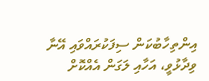އިންތިހާބުކަން ސިފަކުރައްވައި އޭނާ ވިދާޅުވީ، އަހާއި ލަގަން އެއްކޮށް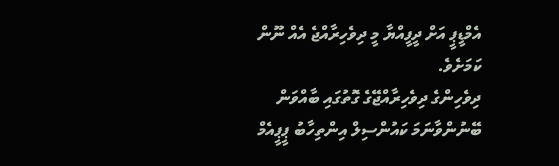އެމްޑީޕީ އަށް ދީފީއްޔާ މީ ދިވެހިރާއްޖެ އެއް ނޫން ކަމަށެވެ.
ދިވެހިންގެ ދިވެހިރާއްޖޭގެ ގޮތުގައި ބާއްވަން ބޭނުންވާނަމަ ކައުންސިލް އިންތިހާބު ޕީޕީއެމް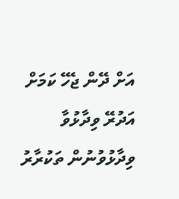އަށް ދޭން ޖެހޭ ކަމަށް އަދުރޭ ވިދާޅުވާ ވިދާޅުވުނުން ތަކުރާރު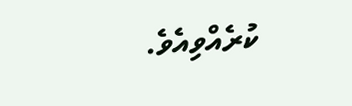ކުރެއްވިއެވެ.